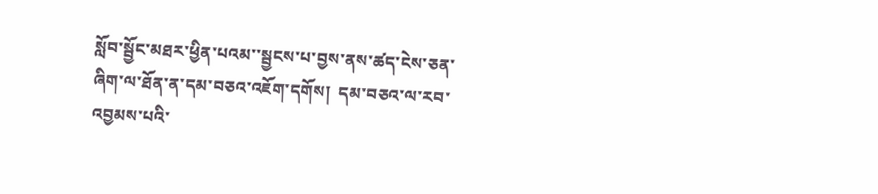སློབ་སྦྱོང་མཐར་ཕྱིན་པའམ་་སྦྱངས་པ་བྱས་ནས་ཚད་ངེས་ཅན་ཞིག་ལ་ཐོན་ན་དམ་བཅའ་འཇོག་དགོས།  དམ་བཅའ་ལ་རབ་འབྱམས་པའི་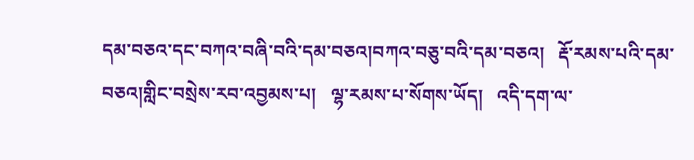དམ་བཅའ་དང་བཀའ་བཞི་བའི་དམ་བཅའ།བཀའ་བཅུ་བའི་དམ་བཅའ།   རྡོ་རམས་པའི་དམ་བཅའ།གླིང་བསྲེས་རབ་འབྱམས་པ།   ལྷ་རམས་པ་སོགས་ཡོད།   འདི་དག་ལ་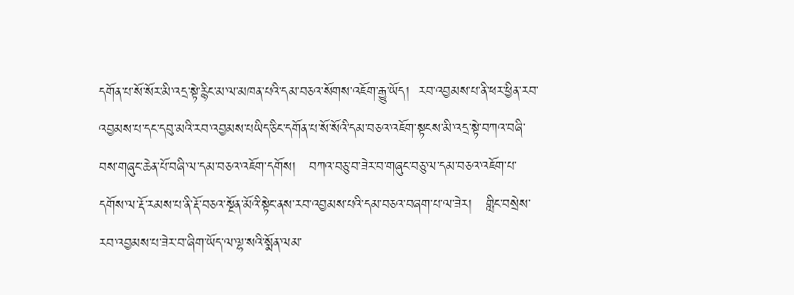དགོན་པ་སོ་སོར་མི་འདྲ་སྟེ་རྙིང་མ་ལ་མཁན་པའི་དམ་བཅའ་སོགས་འཇོག་རྒྱུ་ཡོད།  རབ་འབྱམས་པ་ནི་ཕར་ཕྱིན་རབ་འབྱམས་པ་དང་དབུ་མའི་རབ་འབྱམས་པཡིད་ཅིང་དགོན་པ་སོ་སོའི་དམ་བཅའ་འཇོག་སྟངས་མི་འདྲ་སྟེ་བཀའ་བཞི་བས་གཞུང་ཆེན་པོ་བཞི་ལ་དམ་བཅའ་འཇོག་དགོས།   བཀའ་བཅུ་བ་ཟེར་བ་གཞུང་བཅུ་ལ་དམ་བཅའ་འཇོག་པ་དགོས་ལ་རྡོ་རམས་པ་ནི་རྡོ་བཅའ་སྔོན་མོའི་སྟེང་ནས་རབ་འབྱམས་པའི་དམ་བཅའ་བཞག་པ་ལ་ཟེར།   གླིང་བསྲེས་རབ་འབྱམས་པ་ཟེར་བ་ཞིག་ཡོད་ལ་ལྷ་སའི་སྨོན་ལམ་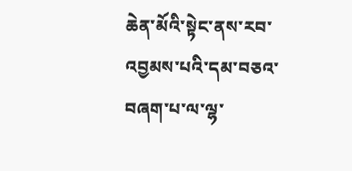ཆེན་མོའི་སྟེང་ནས་རབ་འབྱམས་པའི་དམ་བཅའ་བཞག་པ་ལ་ལྷ་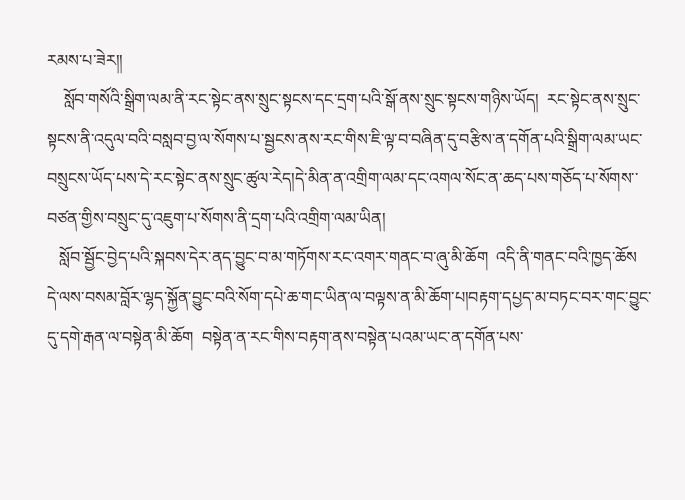རམས་པ་ཟེར།།
    སློབ་གསོའི་སྒྲིག་ལམ་ནི་རང་སྟེང་ནས་སྲུང་སྟངས་དང་དྲག་པའི་སྒོ་ནས་སྲུང་སྟངས་གཉིས་ཡོད།  རང་སྟེང་ནས་སྲུང་སྟངས་ནི་འདུལ་བའི་བསླབ་བྱ་ལ་སོགས་པ་སྦྱངས་ནས་རང་གིས་ཇི་ལྟ་བ་བཞིན་དུ་བརྩིས་ན་དགོན་པའི་སྒྲིག་ལམ་ཡང་བསྲུངས་ཡོད་པས་དེ་རང་སྟེང་ནས་སྲུང་ཚུལ་རེད།དེ་མིན་ན་འགྲིག་ལམ་དང་འགལ་སོང་ན་ཆད་པས་གཅོད་པ་སོགས་་བཙན་གྱིས་བསྲུང་དུ་འཇུག་པ་སོགས་ནི་དྲག་པའི་འགྲིག་ལམ་ཡིན།
   སློབ་སྦྱོང་བྱེད་པའི་སྐབས་དེར་ནད་བྱུང་བ་མ་གཏོགས་རང་འགར་གནང་བ་ཞུ་མི་ཆོག  འདི་ནི་གནང་བའི་ཁྱད་ཆོས དེ་ལས་བསམ་བློར་ལྷད་སྐྱོན་བྱུང་བའི་སོག་དཔེ་ཆ་གང་ཡིན་ལ་བལྟས་ན་མི་ཆོག་པ།བརྟག་དཔྱད་མ་བཏང་བར་གང་བྱུང་དུ་དགེ་རྒན་ལ་བསྟེན་མི་ཆོག  བསྟེན་ན་རང་གིས་བརྟག་ནས་བསྟེན་པའམ་ཡང་ན་དགོན་པས་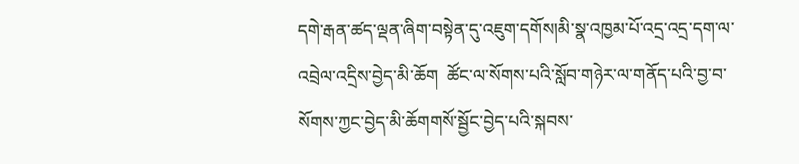དགེ་རྒན་ཚད་ལྡན་ཞིག་བསྟེན་དུ་འཇུག་དགོས།མི་སྣ་འཁྱམ་པོ་འདྲ་འདྲ་དག་ལ་འབྲེལ་འདྲིས་བྱེད་མི་ཆོག  ཚོང་ལ་སོགས་པའི་སློབ་གཉེར་ལ་གནོད་པའི་བྱ་བ་སོགས་ཀྱང་བྱེད་མི་ཆོགགསོ་སྦྱོང་བྱེད་པའི་སྐབས་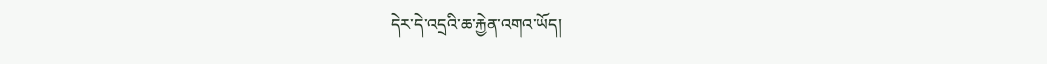དེར་དེ་འདྲའི་ཆ་རྐྱེན་འགའ་ཡོད།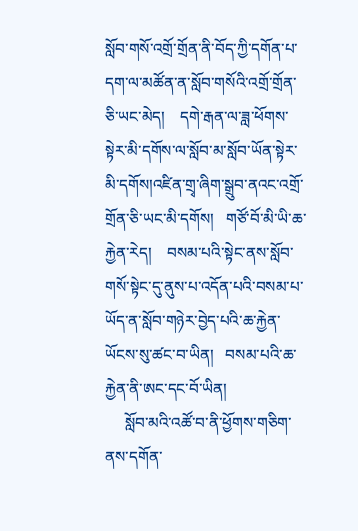སློབ་གསོ་འགྲོ་གྲོན་ནི་བོད་ཀྱི་དགོན་པ་དག་ལ་མཚོན་ན་སློབ་གསོའི་འགྲོ་གྲོན་ཅི་ཡང་མེད།    དགེ་རྒན་ལ་ཟླ་ཕོགས་སྟེར་མི་དགོས་ལ་སློབ་མ་སློབ་ཡོན་སྟེར་མི་དགོས།འཛིན་གྲྭ་ཞིག་སྒྲུབ་ནའང་འགྲོ་གྲོན་ཅི་ཡང་མི་དགོས།   གཙོ་བོ་མི་ཡི་ཆ་རྐྱེན་རེད།    བསམ་པའི་སྟེང་ནས་སློབ་གསོ་སྟེང་དུ་ནུས་པ་འདོན་པའི་བསམ་པ་ཡོད་ན་སློབ་གཉེར་བྱེད་པའི་ཆ་རྐྱེན་ཡོངས་སུ་ཚང་བ་ཡིན།   བསམ་པའི་ཆ་རྐྱེན་ནི་ཨང་དང་བོ་ཡིན།
     སློབ་མའི་འཚོ་བ་ནི་ཕྱོགས་གཅིག་ནས་དགོན་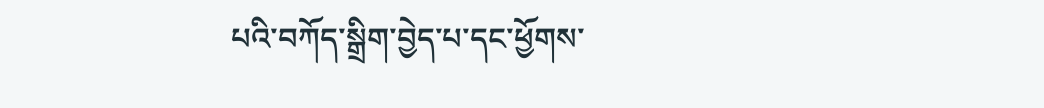པའི་བཀོད་སྒྲིག་བྱེད་པ་དང་ཕྱོགས་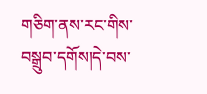གཅིག་ནས་རང་གིས་བསྒྲུབ་དགོས།དེ་བས་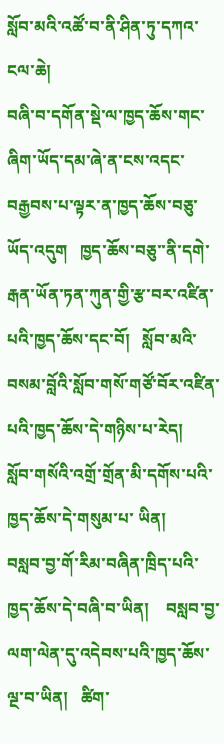སློབ་མའི་འཚོ་བ་ནི་ཤིན་ཏུ་དཀའ་ངལ་ཆེ།
བཞི་བ་དགོན་སྡེ་ལ་ཁྱད་ཆོས་གང་ཞིག་ཡོད་དམ་ཞེ་ན་ངས་འདང་བརྒྱབས་པ་ལྟར་ན་ཁྱད་ཆོས་བཅུ་ཡོད་འདུག   ཁྱད་ཆོས་བཅུ་་ནི་དགེ་རྒན་ཡོན་ཏན་ཀུན་གྱི་རྩ་བར་འཛིན་པའི་ཁྱད་ཆོས་དང་བོ།   སློབ་མའི་བསམ་བློའི་སློབ་གསོ་གཙོ་བོར་འཛིན་པའི་ཁྱད་ཆོས་དེ་གཉིས་པ་རེད།   སློབ་གསོའི་འགྲོ་གྲོན་མི་དགོས་པའི་ཁྱད་ཆོས་དེ་གསུམ་པ་ ཡིན།    བསླབ་བྱ་གོ་རིམ་བཞིན་ཁྲིད་པའི་ཁྱད་ཆོས་དེ་བཞི་བ་ཡིན།    བསླབ་བྱ་ལག་ལེན་དུ་འདེབས་པའི་ཁྱད་ཆོས་ལྔ་བ་ཡིན།   ཚིག་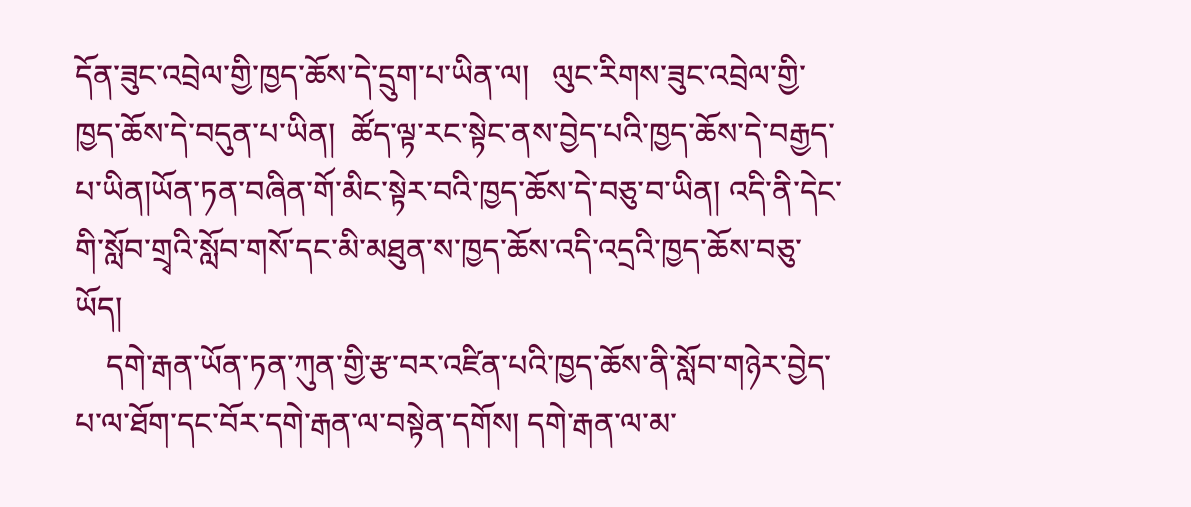དོན་ཟུང་འབྲེལ་གྱི་ཁྱད་ཆོས་དེ་དྲུག་པ་ཡིན་ལ།   ལུང་རིགས་ཟུང་འབྲེལ་གྱི་ཁྱད་ཆོས་དེ་བདུན་པ་ཡིན།  ཚོད་ལྟ་རང་སྟེང་ནས་བྱེད་པའི་ཁྱད་ཆོས་དེ་བརྒྱད་པ་ཡིན།ཡོན་ཏན་བཞིན་གོ་མིང་སྟེར་བའི་ཁྱད་ཆོས་དེ་བཅུ་བ་ཡིན། འདི་ནི་དེང་གི་སློབ་གྲྭའི་སློབ་གསོ་དང་མི་མཐུན་ས་ཁྱད་ཆོས་འདི་འདྲའི་ཁྱད་ཆོས་བཅུ་ཡོད།
    དགེ་རྒན་ཡོན་ཏན་ཀུན་གྱི་རྩ་བར་འཛིན་པའི་ཁྱད་ཆོས་ནི་སློབ་གཉེར་བྱེད་པ་ལ་ཐོག་དང་བོར་དགེ་རྒན་ལ་བསྟེན་དགོས། དགེ་རྒན་ལ་མ་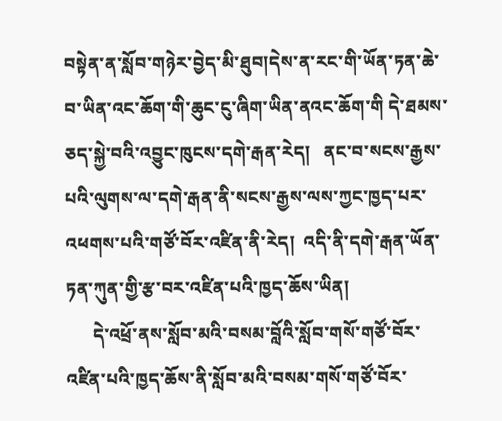བསྟེན་ན་སློབ་གཉེར་བྱེད་མི་ཐུབ།དེས་ན་རང་གི་ཡོན་ཏན་ཆེ་བ་ཡིན་འང་ཆོག་གི་ཆུང་ངུ་ཞིག་ཡིན་ནའང་ཆོག་གི དེ་ཐམས་ཅད་སྐྱེ་བའི་འབྱུང་ཁུངས་དགེ་རྒན་རེད།   ནང་བ་སངས་རྒྱས་པའི་ལུགས་ལ་དགེ་རྒན་ནི་སངས་རྒྱས་ལས་ཀྱང་ཁྱད་པར་འཕགས་པའི་གཙོ་བོར་འཛིན་ནི་རེད།  འདི་ནི་དགེ་རྒན་ཡོན་ཏན་ཀུན་གྱི་རྩ་བར་འཛིན་པའི་ཁྱད་ཆོས་ཡིན།
      དེ་འཕྲོ་ནས་སློབ་མའི་བསམ་བློའི་སློབ་གསོ་གཙོ་བོར་འཛིན་པའི་ཁྱད་ཆོས་ནི་སློབ་མའི་བསམ་གསོ་གཙོ་བོར་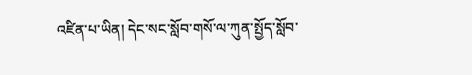འཛིན་པ་ཡིན། དེང་སང་སློབ་གསོ་ལ་ཀུན་སྤྱོད་སློབ་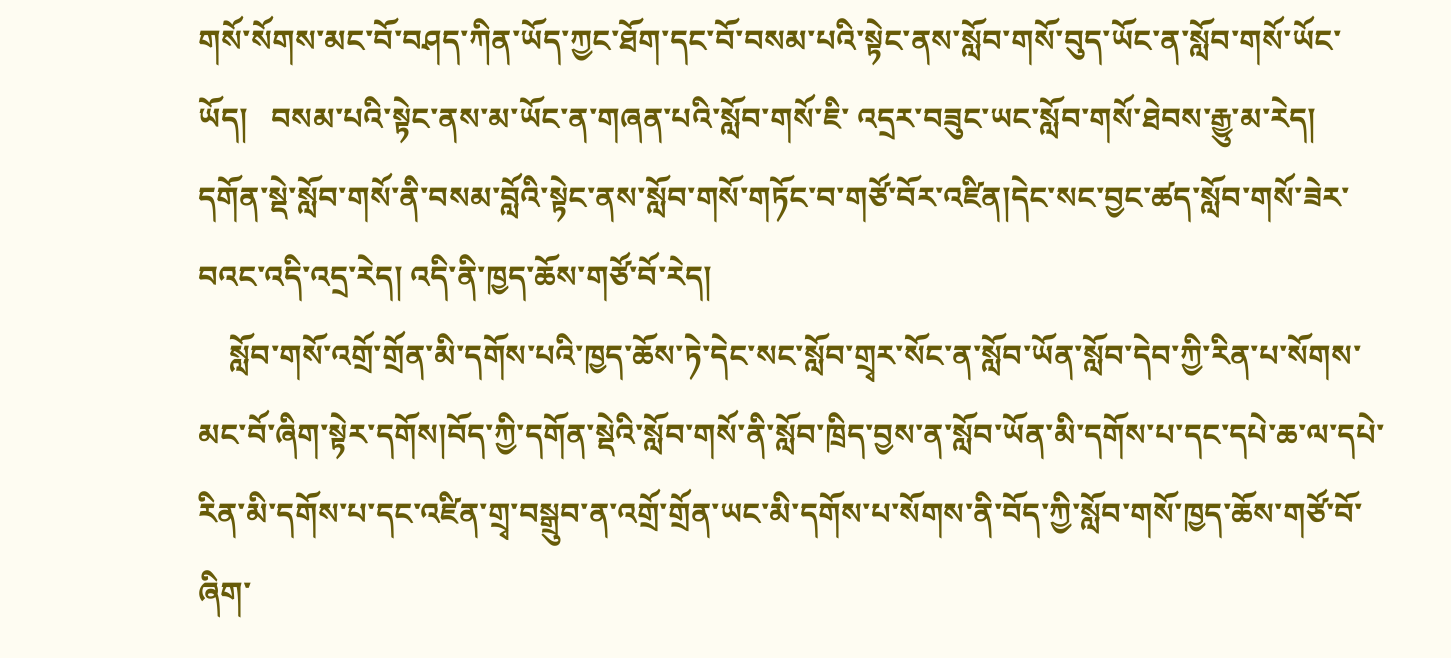གསོ་སོགས་མང་བོ་བཤད་ཀིན་ཡོད་ཀྱང་ཐོག་དང་བོ་བསམ་པའི་སྟེང་ནས་སློབ་གསོ་བུད་ཡོང་ན་སློབ་གསོ་ཡོང་ཡོད།   བསམ་པའི་སྟེང་ནས་མ་ཡོང་ན་གཞན་པའི་སློབ་གསོ་ཇི་ འདྲར་བཟུང་ཡང་སློབ་གསོ་ཐེབས་རྒྱུ་མ་རེད།   དགོན་སྡེ་སློབ་གསོ་ནི་བསམ་བློའི་སྟེང་ནས་སློབ་གསོ་གཏོང་བ་གཙོ་བོར་འཛིན།དེང་སང་བྱང་ཚད་སློབ་གསོ་ཟེར་བའང་འདི་འདྲ་རེད། འདི་ནི་ཁྱད་ཆོས་གཙོ་བོ་རེད།
    སློབ་གསོ་འགྲོ་གྲོན་མི་དགོས་པའི་ཁྱད་ཆོས་ཏེ་དེང་སང་སློབ་གྲྭར་སོང་ན་སློབ་ཡོན་སློབ་དེབ་ཀྱི་རིན་པ་སོགས་མང་བོ་ཞིག་སྟེར་དགོས།བོད་ཀྱི་དགོན་སྡེའི་སློབ་གསོ་ནི་སློབ་ཁྲིད་བྱས་ན་སློབ་ཡོན་མི་དགོས་པ་དང་དཔེ་ཆ་ལ་དཔེ་རིན་མི་དགོས་པ་དང་འཛིན་གྲྭ་བསྒྲུབ་ན་འགྲོ་གྲོན་ཡང་མི་དགོས་པ་སོགས་ནི་བོད་ཀྱི་སློབ་གསོ་ཁྱད་ཆོས་གཙོ་བོ་ཞིག་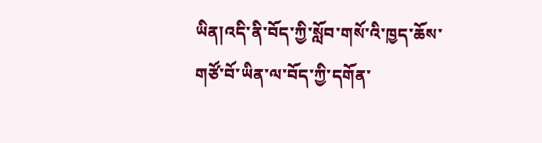ཡིན།འདི་ནི་བོད་ཀྱི་སློབ་གསོ་འི་ཁྱད་ཆོས་གཙོ་བོ་ཡིན་ལ་བོད་ཀྱི་དགོན་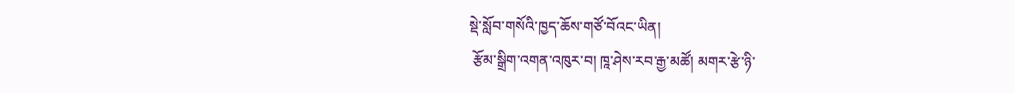སྡེ་སློབ་གསོའི་ཁྱད་ཆོས་གཙོ་བོའང་ཡིན།
 རྩོམ་སྒྲིག་འགན་འཁུར་བ། ཁཱ་ཤེས་རབ་རྒྱ་མཚོ། མགར་རྩེ་ཉི་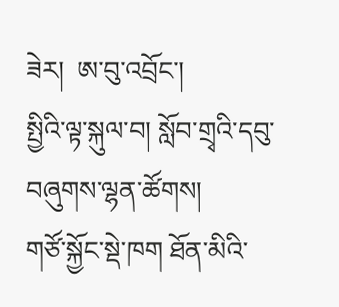ཟེར།  ཨ་བུ་འབྲོང་།
སྤྱིའི་ལྟ་སྐུལ་བ། སློབ་གྲྭའི་དབུ་བཞུགས་ལྷན་ཚོགས།
གཙོ་སྐྱོང་སྡེ་ཁག ཐོན་མིའི་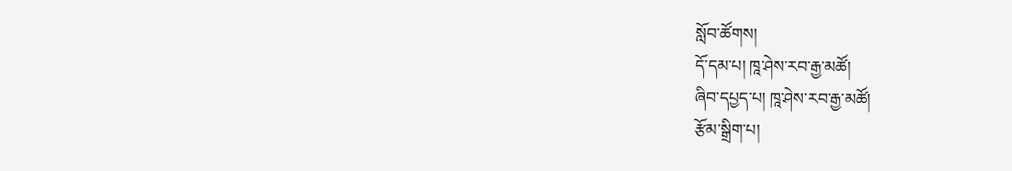སློབ་ཚོགས།
དོ་དམ་པ། ཁཱ་ཤེས་རབ་རྒྱ་མཚོ།
ཞིབ་དཔྱད་པ། ཁཱ་ཤེས་རབ་རྒྱ་མཚོ།
རྩོམ་སྒྲིག་པ།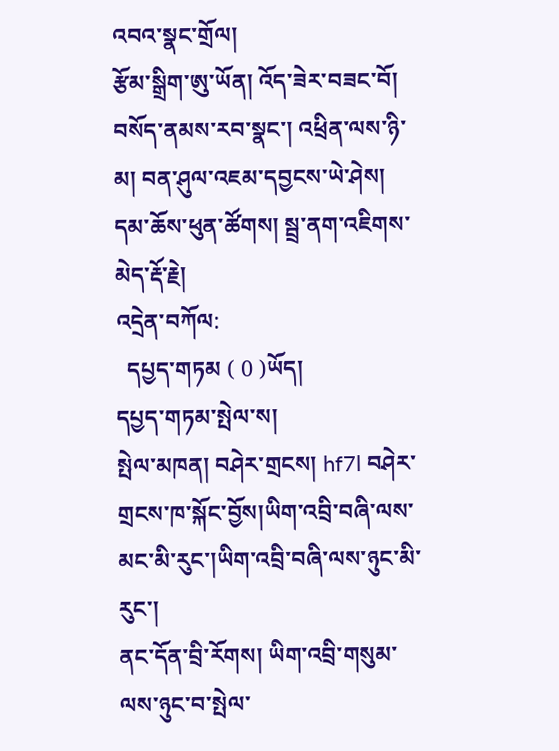འབའ་སྣང་གྲོལ།
རྩོམ་སྒྲིག་ཨུ་ཡོན། འོད་ཟེར་བཟང་བོ། བསོད་ནམས་རབ་སྣང་། འཕྲིན་ལས་ཉི་མ། བན་ཤུལ་འཇམ་དབྱངས་ཡེ་ཤེས། དམ་ཆོས་ཕུན་ཚོགས། སྦྲ་ནག་འཇིགས་མེད་རྡོ་རྗེ།
འདྲེན་བཀོལ:
  དཔྱད་གཏམ ( 0 )ཡོད།
དཔྱད་གཏམ་སྤེལ་ས།
སྤེལ་མཁན། བཤེར་གྲངས། hf7l བཤེར་གྲངས་ཁ་སྐོང་བྱོས།ཡིག་འབྲི་བཞི་ལས་མང་མི་རུང་།ཡིག་འབྲི་བཞི་ལས་ཉུང་མི་རུང་།
ནང་དོན་བྲི་རོགས། ཡིག་འབྲི་གསུམ་ལས་ཉུང་བ་སྤེལ་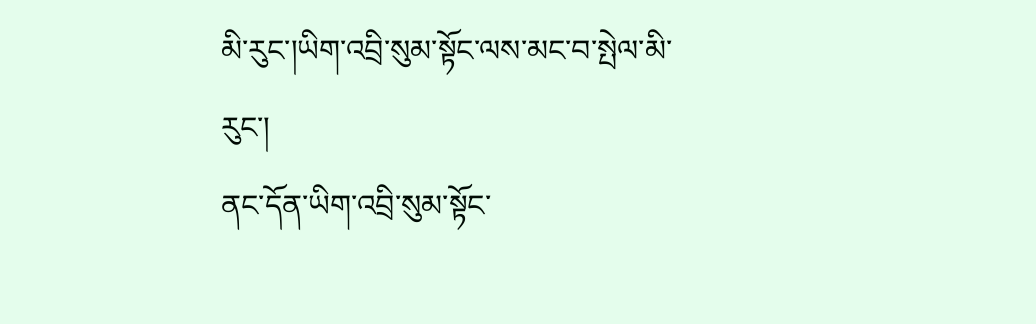མི་རུང་།ཡིག་འབྲི་སུམ་སྟོང་ལས་མང་བ་སྤེལ་མི་རུང་།
ནང་དོན་ཡིག་འབྲི་སུམ་སྟོང་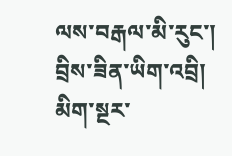ལས་བརྒལ་མི་རུང་། བྲིས་ཟིན་ཡིག་འབྲི།
མིག་སྔར་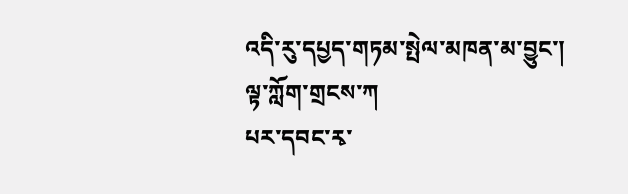འདི་རུ་དཔྱད་གཏམ་སྤེལ་མཁན་མ་བྱུང་།
ལྟ་ཀློག་གྲངས་ཀ
པར་དབང་རྭ་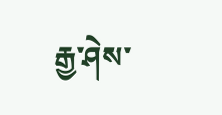རྒྱ་ཤེས་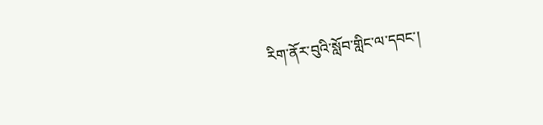རིག་ནོར་བུའི་སློབ་གླིང་ལ་དབང་།